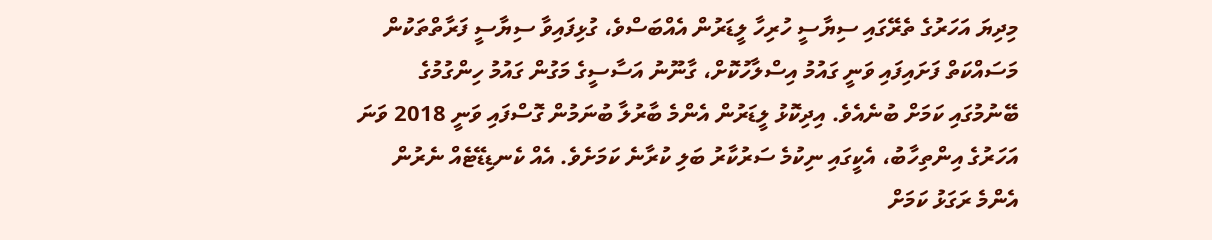މިދިޔަ އަހަރުގެ ތެރޭގައި ސިޔާސީ ހުރިހާ ލީޑަރުން އެއްބަސްވެ، ގުޅިފައިވާ ސިޔާސީ ފަރާތްތަކުން މަސައްކަތް ފަށައިފައި ވަނީ ގައުމު އިސްލާހުކޮށް، ގާނޫނު އަސާސީގެ މަގުން ގައުމު ހިންގުމުގެ ބޭނުމުގައި ކަމަށް ބުނެއެވެ. އިދިކޮޅު ލީޑަރުން އެންމެ ބާރުލާ ބުނަމުން ގޮސްފައި ވަނީ 2018 ވަނަ އަހަރުގެ އިންތިހާބު، އެކީގައި ނިކުމެ ސަރުކާރު ބަލި ކުރާނެ ކަމަށެވެ. އެއް ކެނޑިޑޭޓެއް ނެރުން އެންމެ ރަގަޅު ކަމަށް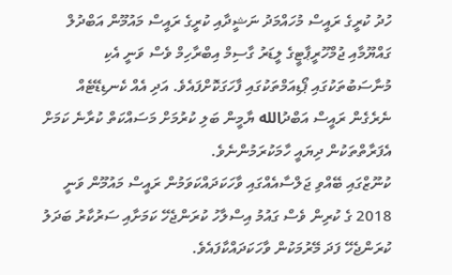ހުދު ކުރީގެ ރައީސް މުހައްމަދު ނަޝީދާއި ކުރީގެ ރައީސް މައުމޫން އަބްދުލް ގައްޔޫމާއި ޖުމްހޫރީޕާޓީގެ ލީޑަރު ގާސިމް އިބްރާހިމް ވެސް ވަނީ އެކި މުނާސަބުތަކުގައި ޕޯޑިއަމްތަކުގައި ފާހަގަކޮށްފައެވެ. އަދި އެއް ކެނޑިޑޭޓެއް ނެރެގެން ރައީސް އަބްދުالله ޔާމީން ބަލި ކުރުމަށް މަސައްކަތް ކުރާނެ ކަމަށް އެފަރާތްތަކުން ދިޔައީ ހާމަކުރަމުންނެވެ.
ކުނޫޒްގައި ބޭއްވި ޖަލްސާއެއްގައި ވާހަކަދައްކަވަމުން ރައީސް މައުމޫން ވަނީ 2018 ގެ ކުރިން ވެސް ގައުމު އިސްލާހު ކުރަންޖެހޭ ކަމަށާއި ސަރުކާރު ބަދަލު ކުރަންޖެހޭ ފަދަ މޭރުމަކުން ވާހަކަދައްކާފައެވެ.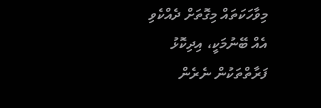މިވާހަކަތައް މިގޮތަށް ދެއްކެވި އެއް ބޭނުމަކީ، އިދިކޮޅު ފަރާތްތަކުން ނެރެން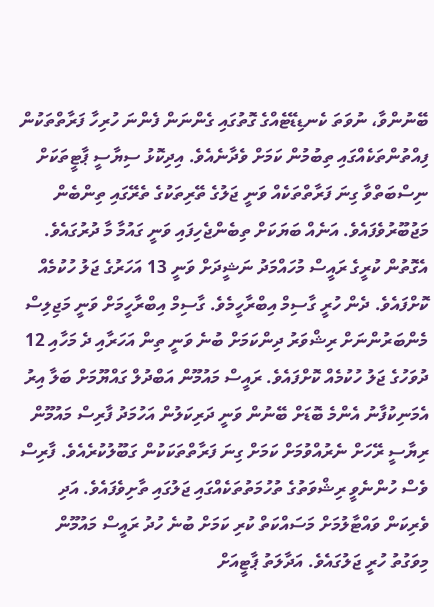ބޭނުންވާ، ނުވަތަ ކެނޑިޑޭޓެއްގެ ގޮތުގައި ގެންނަން ފެންނަ ހުރިހާ ފަރާތްތަކުން ފިއްތުންތަކެއްގައި ތިބުމުން ކަމަށް ވެދާނެއެވެ. އިދިކޮޅު ސިޔާސީ ޕާޓީތަކަށް ނިސްބަތްވާ ގިނަ ފަރާތްތަކެއް ވަނީ ޖަލުގެ ތޭރިތަކުގެ ތެރޭގައި ތިންބެން މަޖުބޫރުވެފައެވެ. އަނެއް ބަޔަކަށް ތިބެންޖެހިފައި ވަނީ ގައުމާ މާ ދުރުގައެވެ. އެގޮތުން ކުރީގެ ރައީސް މުހައްމަދު ނަޝީދަށް ވަނީ 13 އަހަރުގެ ޖަލު ހުކުމެއް ކޮށްފައެވެ. ދެން ހުރީ ގާސިމް އިބްރާހީމެވެ. ގާސިމް އިބްރާހީމަށް ވަނީ މަޖިލިސް މެންބަރުންނަށް ރިޝްވަރު ދިންކަމަށް ބުނެ ވަނީ ތިން އަހަރާއި ދެ މަހާއި 12 ދުވަހުގެ ޖަލު ހުކުމެއް ކޮށްފައެވެ. ރައީސް މައުމޫން އަބްދުލް ގައްޔޫމަށް ބަލާ އިރު އެމަނިކުފާނު އެންމެ ބޮޑަށް ބޭނުން ވަނީ ދަރިކަލުން އަހުމަދު ފާރިސް މައުމޫން ރިޔާސީ ރޭހަށް ނެރުއްވުމަށް ކަމަށް ގިނަ ފަރާތްތަކަކުން ގަބޫލުކުރެއެވެ. ފާރިސް ވެސް ހުންނެވީ ރިޝްވަތުގެ ތުހުމަތުތަކެއްގައި ޖަލުގައި ތާށިވެފައެވެ. އަދި ވެރިކަން ވައްޓާލުމަށް މަސައްކަތް ކުރި ކަމަށް ބުނެ ހުދު ރައީސް މައުމޫން މިވަގުތު ހުރީ ޖަލުގައެވެ. އަދާލަތު ޕާޓީއަށް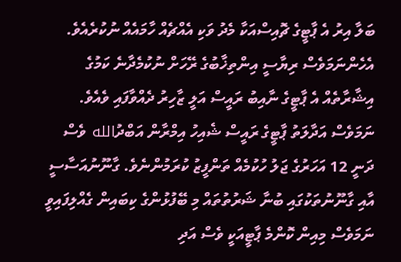ބަލާ އިރު އެ ޕާޓީގެ ޗޮއިސްއަކާ މެދު ވަކި އެއްޗެއް ހާމައެއް ނުކުރެއެވެ. އެހެންނަމަވެސް ރިޔާސީ އިންތިޚާބުގެ ރޭހަށް ނުކުމެދާނެ ކަމުގެ އިޝާރާތެއް އެ ޕާޓީގެ ނާއިބު ރައީސް އަލީ ޒާހިރު ދެއްވާފައި ވެއެވެ. ނަމަވެސް އަދާލަތު ޕާޓީގެ ރައީސް ޝެއިހު އިމްރާން އަބްދުالله ވެސް ދަނީ 12 އަހަރުގެ ޖަލު ހުކުމެއް ތަންފީޒު ކުރަމުންނެވެ. ގާނޫނުއަސާސީ އާއި ގާނޫނުތަކުގައި ބުނާ ޝަރުތުތައް މި ބޭފުޅުންގެ ކިބައިން ގެއްލިފައިވީ ނަމަވެސް މިއިން ކޮންމެ ޕާޓީއަކީ ވެސް އަދި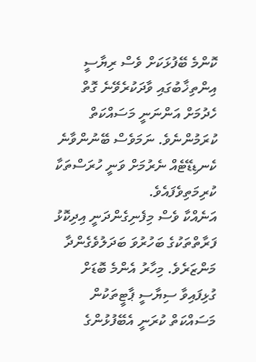ކޮންމެ ބޭފުޅަކަށް ވެސް ރިޔާސީ އިންތިޚާބުގައި ވާދަކުރެވޭނެ ގޮތް ހެދުމަށް އަންނަނީ މަސައްކަތް ކުރަމުންނެވެ. ނަމަވެސް ބޭނުންވާނެ ކެނޑިޑޭޓެއް ނެރުމަށް ވަނީ ހުރަސްތަކާ ކުރިމަތިވެފައެވެ.
އަނެއްކާ ވެސް މިފެނިގެންދަނީ އިދިކޮޅު ފަރާތްތަކުގެ ބަހުރުވަ ބަދަލުވެގެންދާ މަންޒަރެވެ. މިހާރު އެންމެ ބޮޑަށް ގުޅިފައިވާ ސިޔާސީ ޕާޓީތަކުން މަސައްކަތް ކުރަނީ އެބޭފުޅުންގެ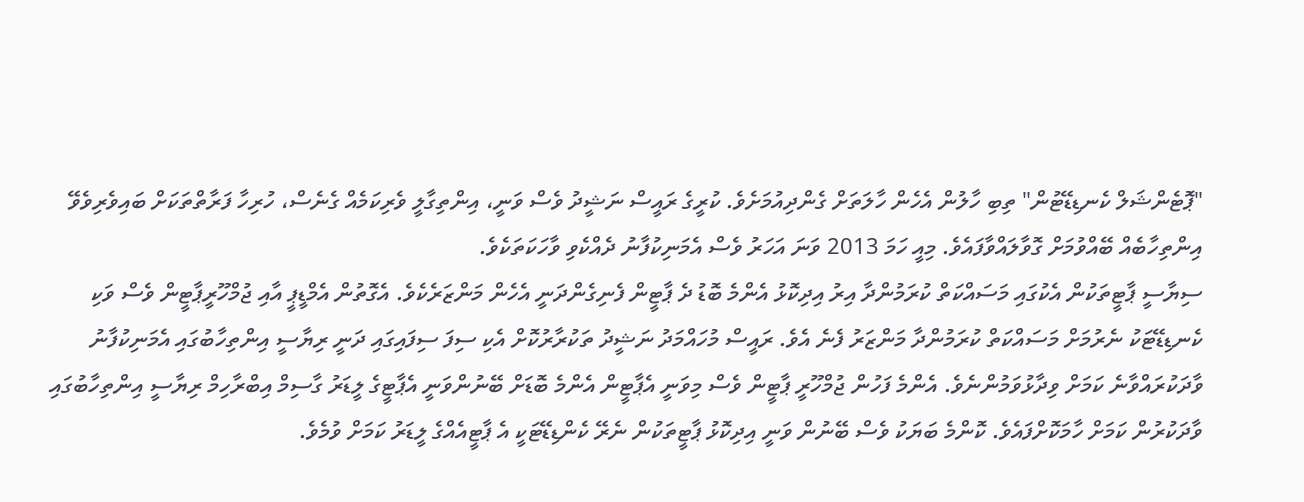"ޕޮޓެންޝަލް ކެނޑިޑޭޓުން" ތިބި ހާލުން އެހެން ހާލަތަށް ގެންދިއުމަށެވެ. ކުރީގެ ރައީސް ނަޝީދު ވެސް ވަނީ، އިންތިގާލީ ވެރިކަމެއް ގެނެސް، ހުރިހާ ފަރާތްތަކަށް ބައިވެރިވެވޭ އިންތިހާބެއް ބޭއްވުމަށް ގޮވާލައްވާފައެވެ. މިއީ ހަމަ 2013 ވަނަ އަހަރު ވެސް އެމަނިކުފާނު ދެއްކެވި ވާހަކަތަކެވެ.
ސިޔާސީ ޕާޓީތަކުން އެކުގައި މަސައްކަތް ކުރަމުންދާ އިރު އިދިކޮޅު އެންމެ ބޮޑު ދެ ޕާޓީން ފެނިގެންދަނީ އެހެން މަންޒަރެކެވެ. އެގޮތުން އެމްޑީޕީ އާއި ޖުމްހޫރީޕާޓީން ވެސް ވަކި ކެނޑިޑޭޓަކު ނެރުމަށް މަސައްކަތް ކުރަމުންދާ މަންޒަރު ފެނެ އެވެ. ރައީސް މުހައްމަދު ނަޝީދު ތަކުރާރުކޮށް އެކި ސިފަ ސިފައިގައި ދަނީ ރިޔާސީ އިންތިހާބުގައި އެމަނިކުފާނު ވާދަކުރައްވާނެ ކަމަށް ވިދާޅުވަމުންނެވެ. އެންމެ ފަހުން ޖުމްހޫރީ ޕާޓީން ވެސް މިވަނީ އެޕާޓީން އެންމެ ބޮޑަށް ބޭނުންވަނީ އެޕާޓީގެ ލީޑަރު ގާސިމް އިބްރާހިމް ރިޔާސީ އިންތިހާބުގައި ވާދަކުރުން ކަމަށް ހާމަކޮށްފައެވެ. ކޮންމެ ބަޔަކު ވެސް ބޭނުން ވަނީ އިދިކޮޅު ޕާޓީތަކުން ނެރޭ ކެންޑިޑޭޓަކީ އެ ޕާޓީއެއްގެ ލީޑަރު ކަމަށް ވުމެވެ.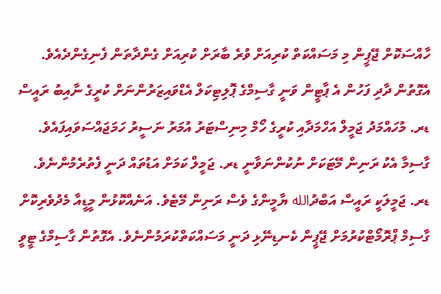ހާއްސަކޮށް ޖޭޕީން މި މަސައްކަތް ކުރިއަށް ވުރެ ބާރަށް ކުރިއަށް ގެންދާތަން ފެނިގެންދެއެވެ. އެގޮތުން ދާދި ފަހުން އެ ޕާޓީން ވަނީ ގާސިމްގެ ޕޮލިޓިކަލް އެޑްވައިޒަރުންނަށް ކުރީގެ ނާއިބު ރައީސް ޑރ. މުހައްމަދު ޖަމީލް އަހްމަދާއި ކުރީގެ ހޯމް މިނިސްޓަރު އުމަރު ނަސީރު ހަމަޖައްސަވައިފައެވެ. ގާސިމާ އެކު ރަނިން މޭޓަކަށް ނުކުންނަވާނީ ޑރ. ޖަމީލް ކަމަށް އަޑުތައް ދަނީ ފެތުރެމުންނެވެ. ޑރ. ޖަމީލަކީ ރައީސް އަބްދުالله ޔާމީންގެ ވެސް ރަނިން މޭޓެވެ. އަނެއްކޮޅުން މީޑީއާ މެދުވެރިކޮށް ގާސިމް ޕްރޮމޯޓްކުރުމަށް ޖޭޕީން ކެނޑިނޭޅި ދަނީ މަސައްކަތްކުރަމުންނެވެ. އެގޮތުން ގާސިމްގެ ޓީވީ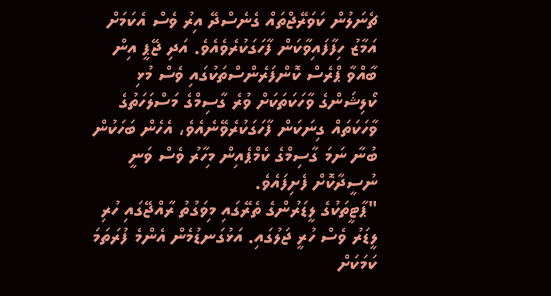ޗެނަލުން ކަވަރޭޖްތައް ގެނެސްދޭ އިރު ވެސް އެކަމަށް އަމާޒު ހިފާފައިވާކަން ފާހަގަކުރެވެއެވެ. އަދި ޖޭޕީ އިން ބާއްވާ ޕްރެސް ކޮންފަރެންސްތަކުގައި ވެސް މުޅި ކޯލިޝަންގެ ވާހަކަތަކަށް ވުރެ ގާސިމްގެ މަސްލަހަތުގެ ވާހަކަތައް ގިނަކަން ފާހަގަކުރެވޭނެއެވެ، އެހެން ބަހަކުން ބުނާ ނަމަ ގާސިމްގެ ކެމްޕެއިން މިހާރު ވެސް ވަނީ ނުސީދާކޮށް ފެށިފައެވެ.
"ޕާޓީތަކުގެ ލީޑަރުންގެ ތެރޭގައި މިވަގުތު ރާއްޖޭގައި ހުރި ލީޑަރު ވެސް ހުރީ ޖަލުގައި. އަޅުގަނޑުމެން އެންމެ ފުރަތަމަ ކަމަކަށް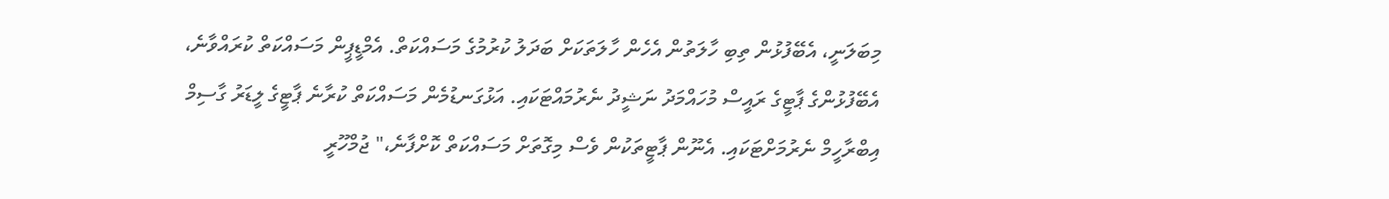މިބަލަނީ، އެބޭފުޅުން ތިބި ހާލަތުން އެހެން ހާލަތަކަށް ބަދަލު ކުރުމުގެ މަސައްކަތް. އެމްޑީޕީން މަސައްކަތް ކުރައްވާނެ، އެބޭފުޅުންގެ ޕާޓީގެ ރައީސް މުހައްމަދު ނަޝީދު ނެރުމައްޓަކައި. އަޅުގަނޑުމެން މަސައްކަތް ކުރާނެ ޕާޓީގެ ލީޑަރު ގާސިމް އިބްރާހީމް ނެރުމަށްޓަކައި. އެނޫން ޕާޓީތަކުން ވެސް މިގޮތަށް މަސައްކަތް ކޮށްފާނެ،" ޖުމްހޫރީ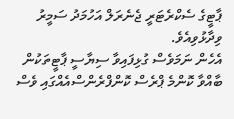ޕާޓީގެ ސެކްރެޓަރީ ޖެނެރަލް އަހުމަދު ސަމީރު ވިދާޅުވިއެވެ.
އެހެން ނަމަވެސް ގުޅިފައިވާ ސިޔާސީ ޕާޓީތަކުން ބާއްވާ ކޮންމެ ޕްރެސް ކޮންފްރެންސްއެއްގައި ވެސް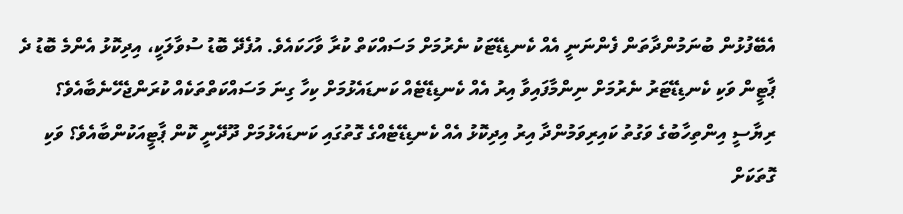އެބޭފުޅުން ބުނަމުންދާތަން ފެންނަނީ އެއް ކެނޑިޑޭޓަކު ނެރުމަށް މަސައްކަތް ކުރާ ވާހަކައެވެ. އުފެދޭ ބޮޑު ސުވާލަކީ، އިދިކޮޅު އެންމެ ބޮޑު ދެ ޕާޓީން ވަކި ކެނޑިޑޭޓަރު ނެރުމަށް ނިންމާފައިވާ އިރު އެއް ކެނޑިޑޭޓެއް ކަނޑައެޅުމަށް ކިހާ ގިނަ މަސައްކަތްތަކެއް ކުރަންޖެހޭނެބާއެވެ؟ ރިޔާސީ އިންތިހާބުގެ ވަގުތު ކައިރިވަމުންދާ އިރު އިދިކޮޅު އެއް ކެނޑިޑޭޓެއްގެ ގޮތުގައި ކަނޑައެޅުމަށް ދޫދޭނީ ކޮން ޕާޓީއަކުންބާއެވެ؟ ވަކި ގޮތަކަށް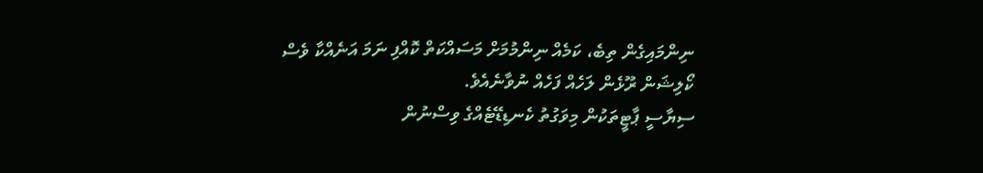ނިންމައިގެން ތިބެ، ކަމެއް ނިންމުމަށް މަސައްކަތް ކޮއްފި ނަމަ އަނެއްކާ ވެސް ކޯލިޝަން ރޫޅެން ލަހެއް ފަހެއް ނުވާނެއެވެ.
ސިޔާސީ ޕާޓީތަކުން މިވަގުތު ކެނޑިޑޭޓެއްގެ ވިސްނުން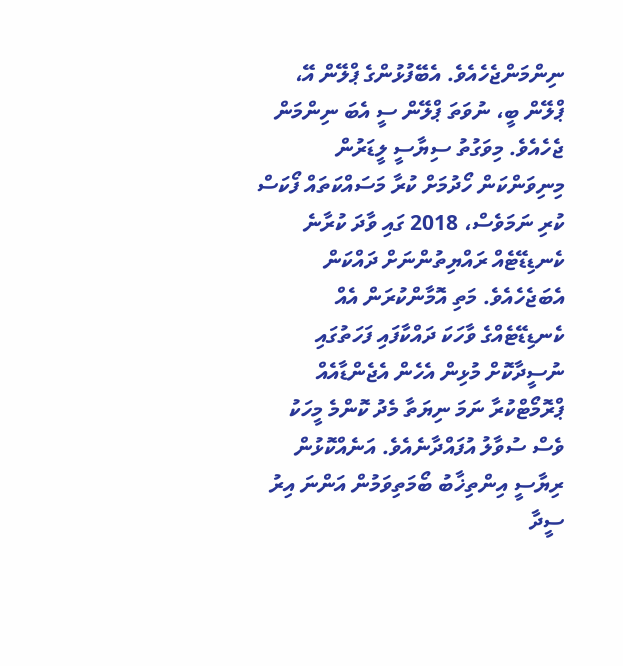ނިންމަންޖެހެއެވެ. އެބޭފުޅުންގެ ޕްލޭން އޭ، ޕްލޭން ބީ، ނުވަތަ ޕްލޭން ސީ އެބަ ނިންމަން ޖެހެއެވެ. މިވަގުތު ސިޔާސީ ލީޑަރުން މިނިވަންކަން ހޯދުމަށް ކުރާ މަސައްކަތައް ފޯކަސް ކުރި ނަމަވެސް، 2018 ގައި ވާދަ ކުރާނެ ކެނޑިޑޭޓެއް ރައްޔިތުންނަށް ދައްކަން އެބަޖެހެއެވެ. މަތި އޮމާންކުރަން އެއް ކެނޑިޑޭޓެއްގެ ވާހަކަ ދައްކާފައި ފަހަތުގައި ނުސީދާކޮށް މުޅިން އެހެން އެޖެންޑާއެއް ޕްރޮމޯޓްކުރާ ނަމަ ނިޔަތާ މެދު ކޮންމެ މީހަކު ވެސް ސުވާލު އުފައްދާނެއެވެ. އަނެއްކޮޅުން ރިޔާސީ އިންތިޚާބު ބޯމަތިވަމުން އަންނަ އިރު ސީދާ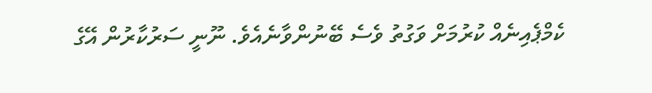ކެމްޕެއިނެއް ކުރުމަށް ވަގުތު ވެސެ ބޭނުންވާނެއެވެ. ނޫނީ ސަރުކާރުން އޭގެ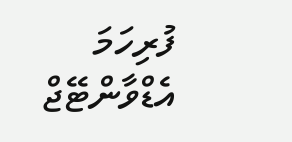ފުރިހަމަ އެޑްވާންޓޭޖް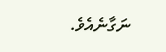ނަގާނެއެވެ.